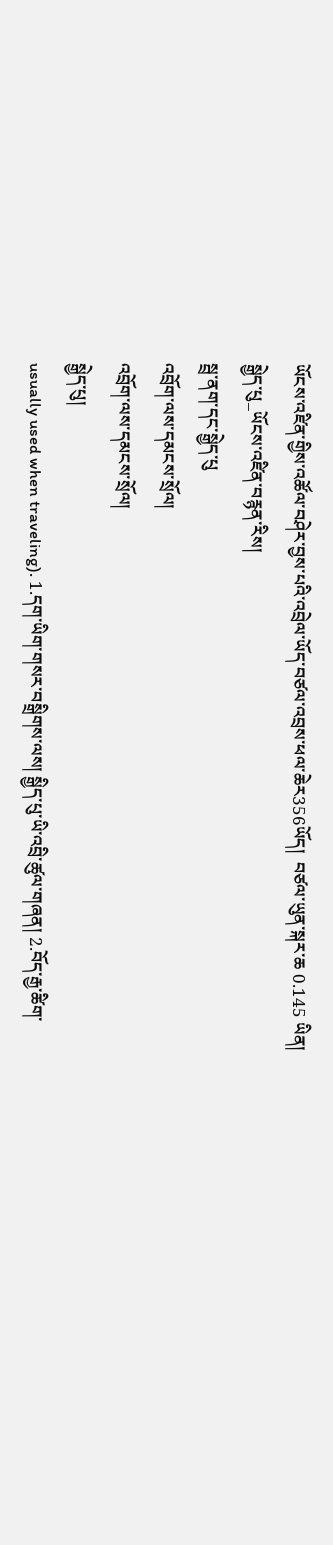ཡོངས་འཛིན་གྱིས་འཚོལ་བཤེར་བྱས་པའི་འབྲེལ་ཡོད་བཙལ་འབྲས་ཕལ་ཆེར356ཡོད།  བཙལ་ཡུན་སྐར་ཆ 0.145 ཡིན།
སྒྱེད་པུ_ཡོངས་འཛིན་བརྙན་རིས།
སྦྲ་ནག་དང་སྒྱེད་པུ
འབྲོག་ལས་དམངས་སྲོལ།
འབྲོག་ལས་དམངས་སྲོལ།
སྒྱེད་པུ།
usually used when traveling). 1.དག་ཡིག་གསར་བསྒྲིགས་ལས། སྒྱིད་པུ་ཡི་འབྲི་ཚུལ་གཞན། 2.བོད་རྒྱ་ཚིག་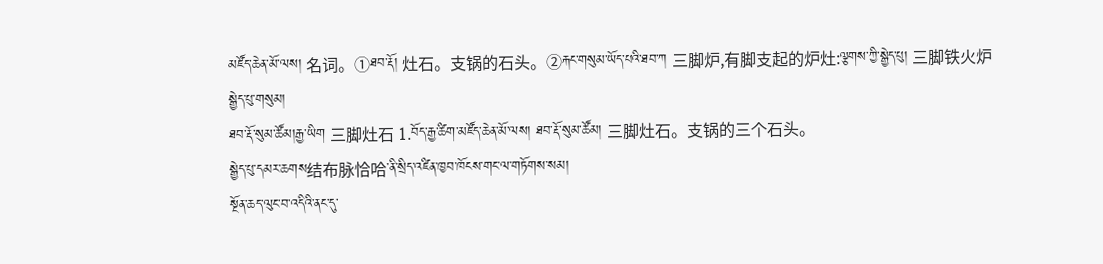མཛོད་ཆེན་མོ་ལས། 名词。①ཐབ་རྡོ། 灶石。支锅的石头。②རྐང་གསུམ་ཡོད་པའི་ཐབ་ཀ 三脚炉,有脚支起的炉灶:ལྕགས་ཀྱི་སྒྱེད་པུ། 三脚铁火炉
སྒྱེད་པུ་གསུམ།
ཐབ་རྡོ་སུམ་ཚོམ།རྒྱ་ཡིག 三脚灶石 1.བོད་རྒྱ་ཚིག་མཛོད་ཆེན་མོ་ལས། ཐབ་རྡོ་སུམ་ཚོམ། 三脚灶石。支锅的三个石头。
སྒྱེད་པུ་དམར་ཆགས结布脉恰哈་ནི་སྲིད་འཛིན་ཁྱབ་ཁོངས་གང་ལ་གཏོགས་སམ།
སྔོན་ཆད་ལུང་བ་འདིའི་ནང་དུ་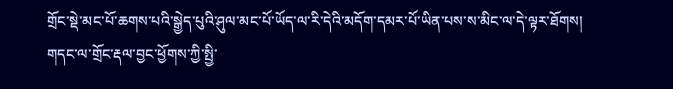གྲོང་སྡེ་མང་པོ་ཆགས་པའི་སྒྱེད་པུའི་ཤུལ་མང་པོ་ཡོད་ལ་རི་དེའི་མདོག་དམར་པོ་ཡིན་པས་ས་མིང་ལ་དེ་ལྟར་ཐོགས། གདང་ལ་གྲོང་རྡལ་བྱང་ཕྱོགས་ཀྱི་སྤྱི་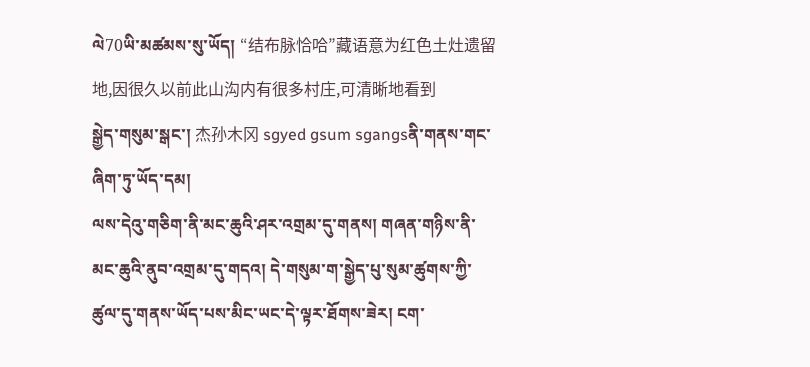ལེ70ཡི་མཚམས་སུ་ཡོད། “结布脉恰哈”藏语意为红色土灶遗留地,因很久以前此山沟内有很多村庄,可清晰地看到
སྒྱེད་གསུམ་སྒང་། 杰孙木冈 sgyed gsum sgangsནི་གནས་གང་ཞིག་ཏུ་ཡོད་དམ།
ལས་དེའུ་གཅིག་ནི་མང་ཆུའི་ཤར་འགྲམ་དུ་གནས། གཞན་གཉིས་ནི་མང་ཆུའི་ནུབ་འགྲམ་དུ་གདའ། དེ་གསུམ་ག་སྒྱེད་པུ་སུམ་ཚུགས་ཀྱི་ཚུལ་དུ་གནས་ཡོད་པས་མིང་ཡང་དེ་ལྟར་ཐོགས་ཟེར། ངག་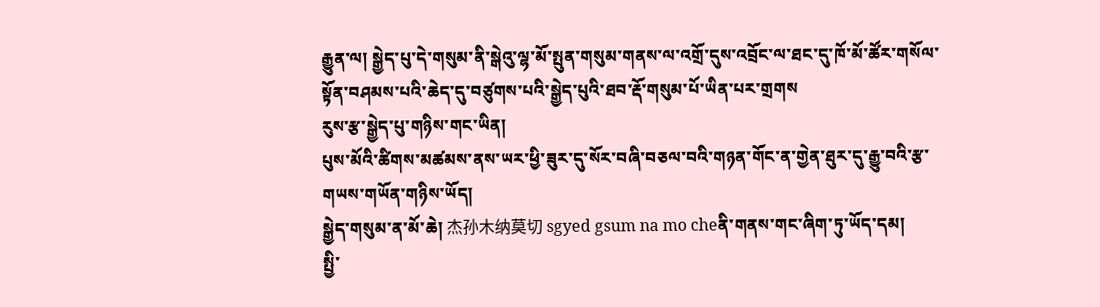རྒྱུན་ལ། སྒྱེད་པུ་དེ་གསུམ་ནི་སྒེའུ་ལྷ་མོ་སྤུན་གསུམ་གནས་ལ་འགྲོ་དུས་འབྲོང་ལ་ཐང་དུ་ཁོ་མོ་ཚོར་གསོལ་སྟོན་བཤམས་པའི་ཆེད་དུ་བཙུགས་པའི་སྒྱེད་པུའི་ཐབ་རྡོ་གསུམ་པོ་ཡིན་པར་གྲགས
རུས་རྩ་སྒྱེད་པུ་གཉིས་གང་ཡིན།
པུས་མོའི་ཚིགས་མཚམས་ནས་ཡར་ཕྱི་ཟུར་དུ་སོར་བཞི་བཅལ་བའི་གཉན་གོང་ན་གྱེན་ཐུར་དུ་རྒྱུ་བའི་རྩ་གཡས་གཡོན་གཉིས་ཡོད།
སྒྱེད་གསུམ་ན་མོ་ཆེ། 杰孙木纳莫切 sgyed gsum na mo cheནི་གནས་གང་ཞིག་ཏུ་ཡོད་དམ།
སྤྱི་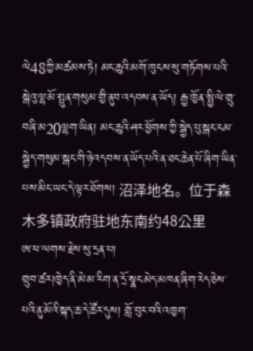ལེ48ཀྱི་མཚམས་ཏེ། མང་ཆུའི་མགོ་ཁུངས་སུ་གཏོགས་པའི་སྒེའུ་ལྷ་མོ་སྤུན་གསུམ་གྱི་ནུབ་འདབས་ན་ཡོད། རྒྱ་ཁྱོན་སྤྱི་ལེ་གྲུ་བཞི་མ20ལྷག་ཡིན། མང་ཆུའི་ཤར་ཕྱོགས་ཀྱི་སྒྱེད་པུ་སྒང་ངམ་སྒྱེད་གསུམ་སྒང་གི་ཉེ་འདབས་ན་ཡོད་པའི་ན་ཐང་ཆེན་པོ་ཞིག་ཡིན་པས་མིང་ཡང་དེ་ལྟར་ཐོགས། 沼泽地名。位于森木多镇政府驻地东南约48公里
ཨ་ཕ་ལགས་རྗེས་སུ་དྲན་པ།
གྲུབ་ཚར།ཁྱེད་ནི་མེ་མ་རིག་ན་དྲོ་སྣང་མེད་མཁན་ཞིག་རེད་ཅེས་པའི་ནུ་མོའི་སྐད་ཆ་དེ་ཚོར་དུས། གློ་བུར་བའི་འཁྱག་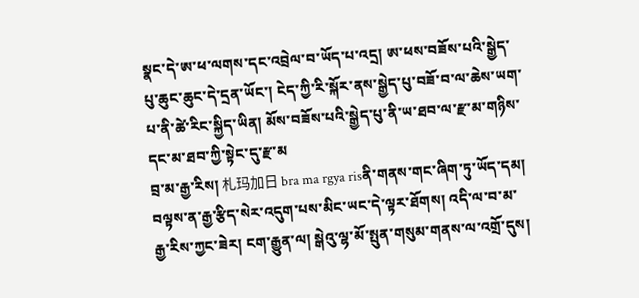སྣང་དེ་ཨ་ཕ་ལགས་དང་འབྲེལ་བ་ཡོད་པ་འདྲ། ཨ་ཕས་བཟོས་པའི་སྒྱེད་པུ་ཆུང་ཆུང་དེ་དྲན་ཡོང་། ངེད་ཀྱི་རི་སྐོར་ནས་སྒྱེད་པུ་བཟོ་བ་ལ་ཆེས་ཡག་པ་ནི་ཚེ་རིང་སྐྱིད་ཡིན། མོས་བཟོས་པའི་སྒྱེད་པུ་ནི་ཡ་ཐབ་ལ་རྫ་མ་གཉིས་དང་མ་ཐབ་ཀྱི་སྟེང་དུ་རྫ་མ
བྲ་མ་རྒྱ་རིས། 札玛加日 bra ma rgya risནི་གནས་གང་ཞིག་ཏུ་ཡོད་དམ།
བལྟས་ན་རྒྱ་རྩིད་སེར་འདུག་པས་མིང་ཡང་དེ་ལྟར་ཐོགས། འདི་ལ་བ་མ་རྒྱ་རིས་ཀྱང་ཟེར། ངག་རྒྱུན་ལ། སྒེའུ་ལྷ་མོ་སྤུན་གསུམ་གནས་ལ་འགྲོ་དུས།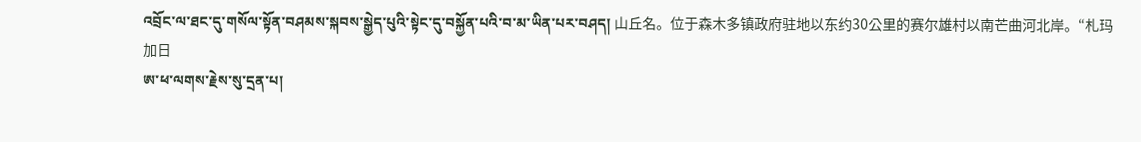འབྲོང་ལ་ཐང་དུ་གསོལ་སྟོན་བཤམས་སྐབས་སྒྱེད་པུའི་སྟེང་དུ་བསྐྱོན་པའི་བ་མ་ཡིན་པར་བཤད། 山丘名。位于森木多镇政府驻地以东约30公里的赛尔雄村以南芒曲河北岸。“札玛加日
ཨ་ཕ་ལགས་རྗེས་སུ་དྲན་པ།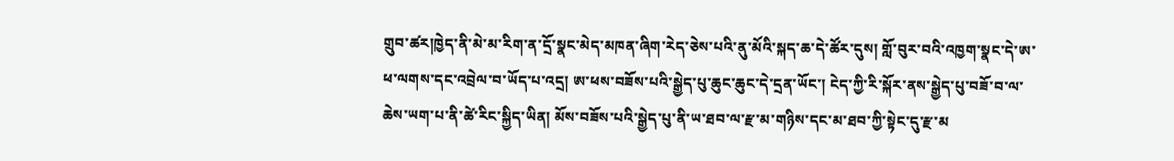གྲུབ་ཚར།ཁྱེད་ནི་མེ་མ་རིག་ན་དྲོ་སྣང་མེད་མཁན་ཞིག་རེད་ཅེས་པའི་ནུ་མོའི་སྐད་ཆ་དེ་ཚོར་དུས། གློ་བུར་བའི་འཁྱག་སྣང་དེ་ཨ་ཕ་ལགས་དང་འབྲེལ་བ་ཡོད་པ་འདྲ། ཨ་ཕས་བཟོས་པའི་སྒྱེད་པུ་ཆུང་ཆུང་དེ་དྲན་ཡོང་། ངེད་ཀྱི་རི་སྐོར་ནས་སྒྱེད་པུ་བཟོ་བ་ལ་ཆེས་ཡག་པ་ནི་ཚེ་རིང་སྐྱིད་ཡིན། མོས་བཟོས་པའི་སྒྱེད་པུ་ནི་ཡ་ཐབ་ལ་རྫ་མ་གཉིས་དང་མ་ཐབ་ཀྱི་སྟེང་དུ་རྫ་མ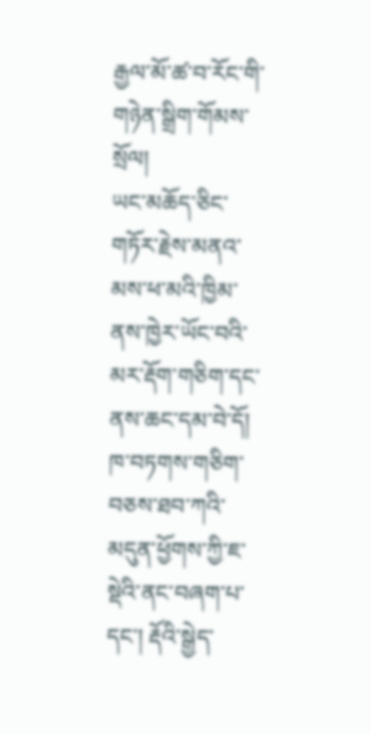རྒྱལ་མོ་ཚ་བ་རོང་གི་གཉེན་སྒྲིག་གོམས་སྲོལ།
ཡང་མཆོད་ཅིང་གཏོར་རྗེས་མནའ་མས་ཕ་མའི་ཁྱིམ་ནས་ཁྱེར་ཡོང་བའི་མར་རྡོག་གཅིག་དང་ནས་ཆང་དམ་བེ་དོ། ཁ་བཏགས་གཅིག་བཅས་ཐབ་ཀའི་མདུན་ཕྱོགས་ཀྱི་ཇ་སྡེའི་ནང་བཞག་པ་དང་། རྡོའི་སྒྱེད་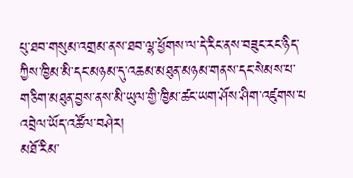པུ་ཐབ་གསུམ་འགྲམ་ནས་ཐབ་ལྷ་ཕྱོགས་ལ་དེ་རིང་ནས་བཟུང་རང་ཉིད་ཀྱིས་ཁྱིམ་མི་དང་མཉམ་དུ་འཆམ་མཐུན་མཉམ་གནས་དང་སེམས་པ་གཅིག་མཐུན་བྱས་ནས་མི་ཡུལ་གྱི་ཁྱིམ་ཚང་ཡག་ཤོས་ཤིག་འཛུགས་པ
འབྲེལ་ཡོད་འཚོལ་བཤེར།
མཐོ་རིམ་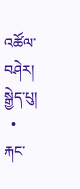འཚོལ་བཤེར།
སྒྱེད་པུ།
  •     རྐང་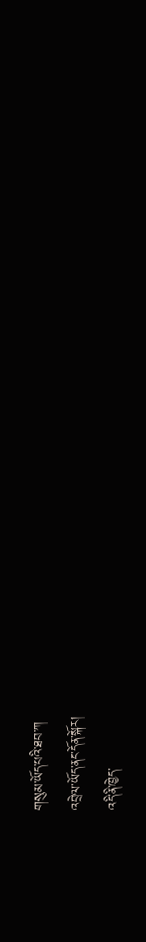གསུམ་ཡོད་པའི་ཐབ་ཀ
འབྲེལ་ཡོད་ནང་དོན་སྐོར།
འདི་ནི་ཁྱེད་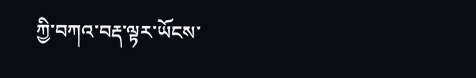ཀྱི་བཀའ་བརྡ་ལྟར་ཡོངས་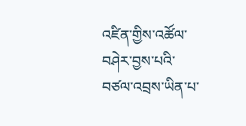འཛིན་གྱིས་འཚོལ་བཤེར་བྱས་པའི་བཙལ་འབྲས་ཡིན་པ་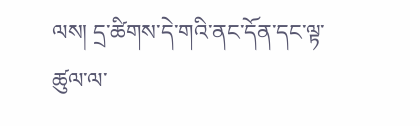ལས། དྲ་ཚིགས་དེ་གའི་ནང་དོན་དང་ལྟ་ཚུལ་ལ་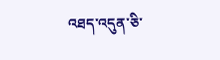འཐད་འདུན་ཅི་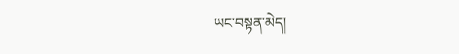ཡང་བསྟན་མེད།